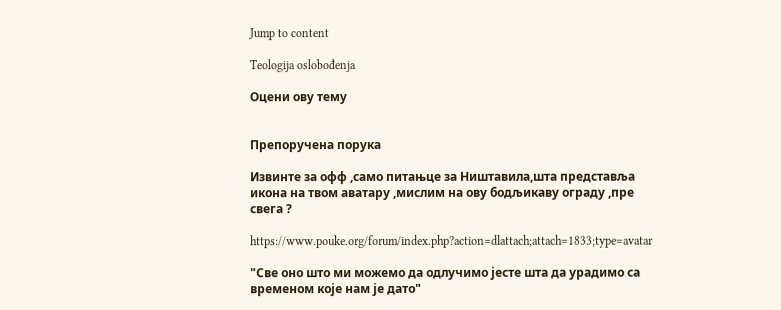Jump to content

Teologija oslobođenja

Оцени ову тему


Препоручена порука

Извинте за офф ,само питањце за Ништавила,шта представља икона на твом аватару ,мислим на ову бодљикаву ограду ,пре свега ?

https://www.pouke.org/forum/index.php?action=dlattach;attach=1833;type=avatar

"Све оно што ми можемо да одлучимо јесте шта да урадимо са временом које нам је дато"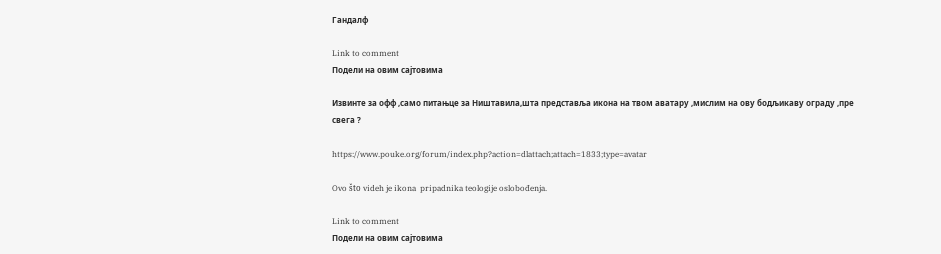Гандалф

Link to comment
Подели на овим сајтовима

Извинте за офф ,само питањце за Ништавила,шта представља икона на твом аватару ,мислим на ову бодљикаву ограду ,пре свега ?

https://www.pouke.org/forum/index.php?action=dlattach;attach=1833;type=avatar

Ovo što videh je ikona  pripadnika teologije oslobođenja.

Link to comment
Подели на овим сајтовима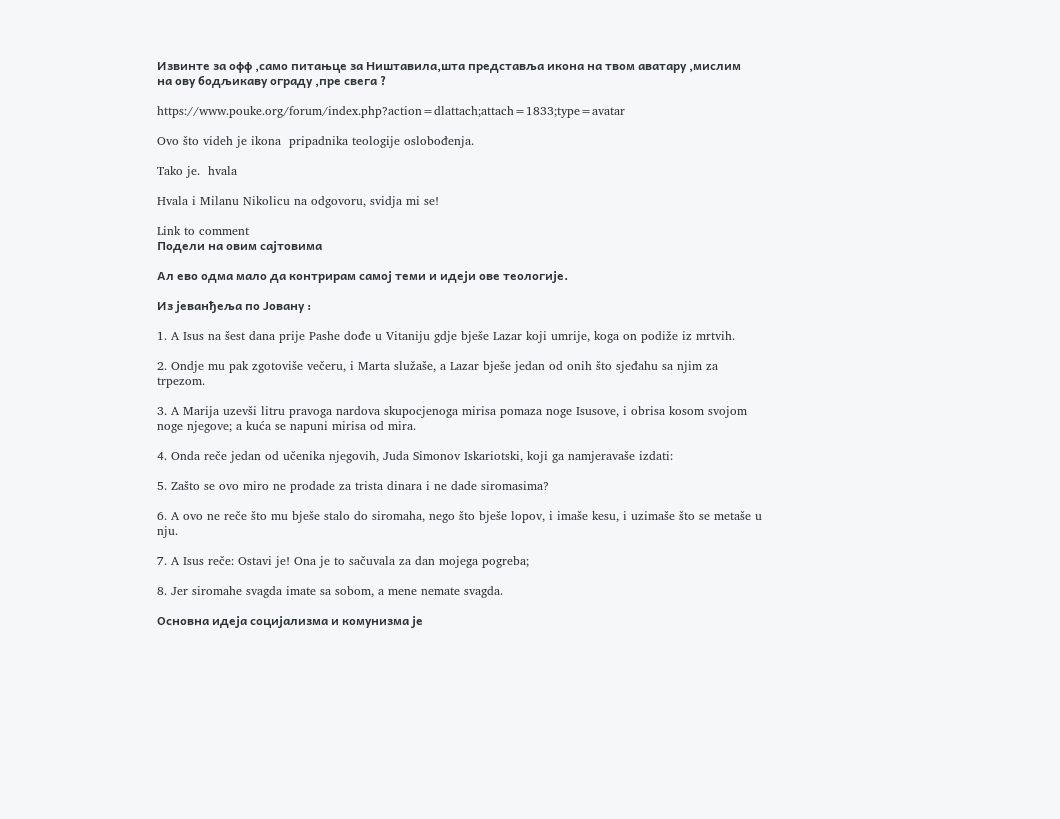Извинте за офф ,само питањце за Ништавила,шта представља икона на твом аватару ,мислим на ову бодљикаву ограду ,пре свега ?

https://www.pouke.org/forum/index.php?action=dlattach;attach=1833;type=avatar

Ovo što videh je ikona  pripadnika teologije oslobođenja.

Tako je.  hvala

Hvala i Milanu Nikolicu na odgovoru, svidja mi se!

Link to comment
Подели на овим сајтовима

Ал ево одма мало да контрирам самој теми и идеји ове теологије.

Из јеванђеља по Јовану :

1. A Isus na šest dana prije Pashe dođe u Vitaniju gdje bješe Lazar koji umrije, koga on podiže iz mrtvih.

2. Ondje mu pak zgotoviše večeru, i Marta služaše, a Lazar bješe jedan od onih što sjeđahu sa njim za trpezom.

3. A Marija uzevši litru pravoga nardova skupocjenoga mirisa pomaza noge Isusove, i obrisa kosom svojom noge njegove; a kuća se napuni mirisa od mira.

4. Onda reče jedan od učenika njegovih, Juda Simonov Iskariotski, koji ga namjeravaše izdati:

5. Zašto se ovo miro ne prodade za trista dinara i ne dade siromasima?

6. A ovo ne reče što mu bješe stalo do siromaha, nego što bješe lopov, i imaše kesu, i uzimaše što se metaše u nju.

7. A Isus reče: Ostavi je! Ona je to sačuvala za dan mojega pogreba;

8. Jer siromahe svagda imate sa sobom, a mene nemate svagda.

Основна идеја социјализма и комунизма је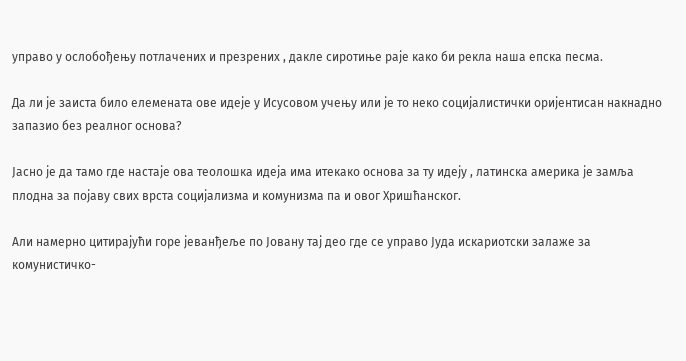управо у ослобођењу потлачених и презрених , дакле сиротиње раје како би рекла наша епска песма.

Да ли је заиста било елемената ове идеје у Исусовом учењу или је то неко социјалистички оријентисан накнадно запазио без реалног основа?

Јасно је да тамо где настаје ова теолошка идеја има итекако основа за ту идеју , латинска америка је замља плодна за појаву свих врста социјализма и комунизма па и овог Хришћанског.

Али намерно цитирајући горе јеванђеље по Јовану тај део где се управо Јуда искариотски залаже за комунистичко-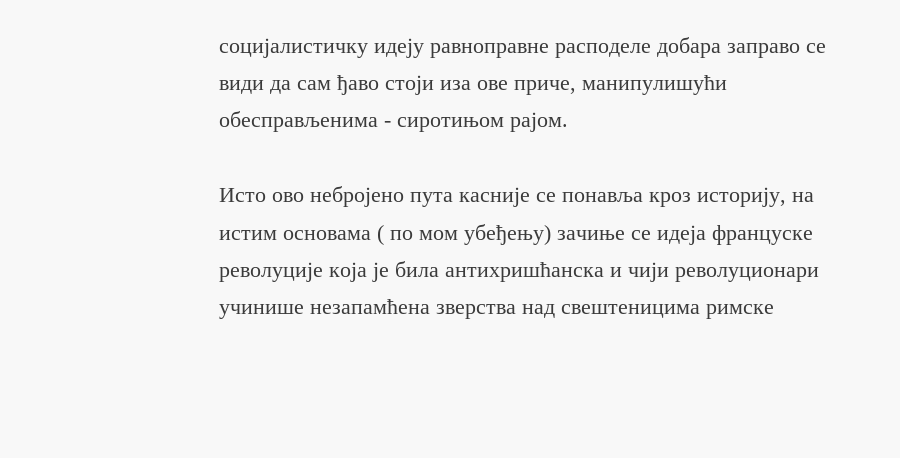социјалистичку идеју равноправне расподеле добара заправо се види да сам ђаво стоји иза ове приче, манипулишући обесправљенима - сиротињом рајом.

Исто ово небројено пута касније се понавља кроз историју, на истим основама ( по мом убеђењу) зачиње се идеја француске револуције која је била антихришћанска и чији револуционари учинише незапамћена зверства над свештеницима римске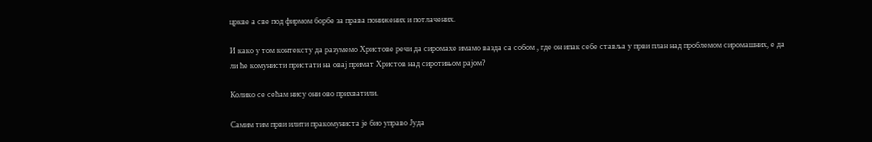цркве а све под фирмом борбе за права понижених и потлачених.

И како у том контексту да разумемо Христове речи да сиромахе имамо вазда са собом , где он ипак себе ставља у први план над проблемом сиромашних, е да ли ће комунисти пристати на овај примат Христов над сиротињом рајом?

Колико се сећам нису они ово прихватили.

Самим тим први илити пракомуниста је био управо Јуда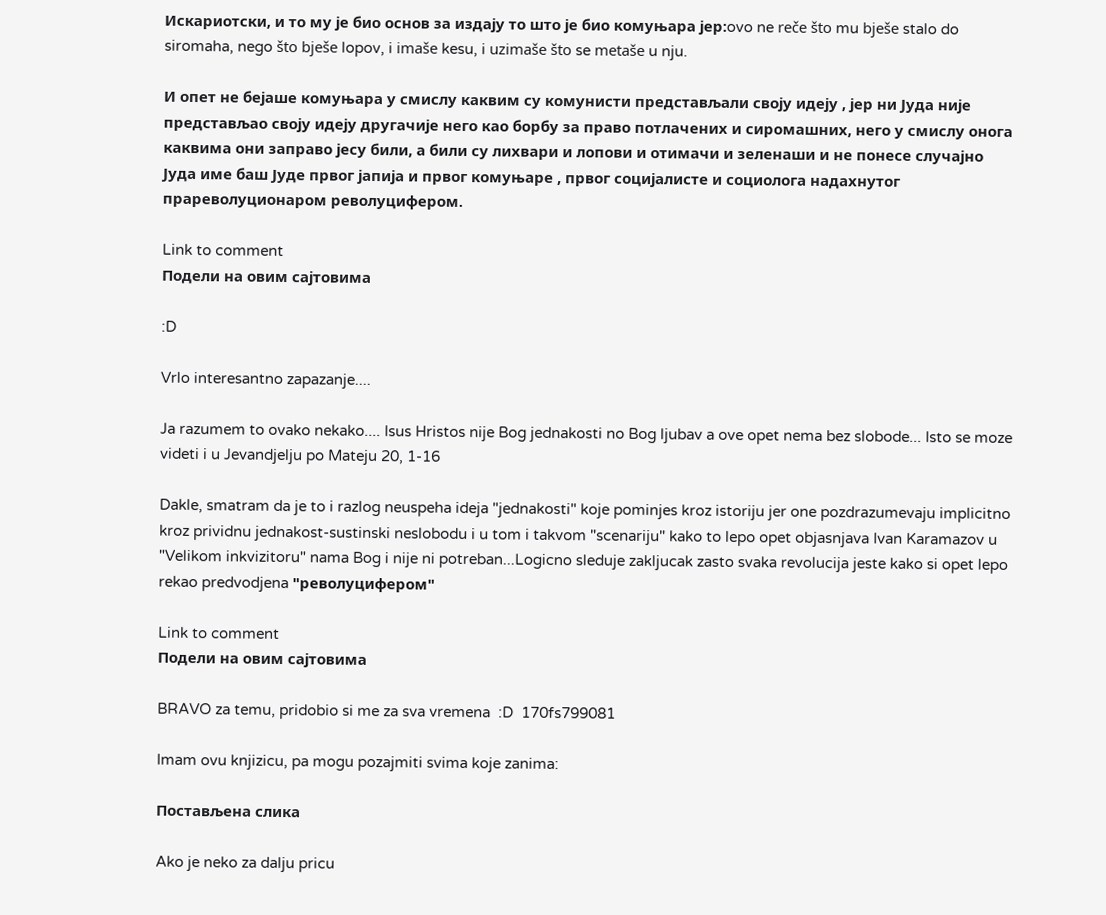Искариотски, и то му је био основ за издају то што је био комуњара јер:ovo ne reče što mu bješe stalo do siromaha, nego što bješe lopov, i imaše kesu, i uzimaše što se metaše u nju.

И опет не бејаше комуњара у смислу каквим су комунисти представљали своју идеју , јер ни Јуда није представљао своју идеју другачије него као борбу за право потлачених и сиромашних, него у смислу онога каквима они заправо јесу били, а били су лихвари и лопови и отимачи и зеленаши и не понесе случајно Јуда име баш Јуде првог јапија и првог комуњаре , првог социјалисте и социолога надахнутог  прареволуционаром револуцифером.

Link to comment
Подели на овим сајтовима

:D

Vrlo interesantno zapazanje....

Ja razumem to ovako nekako.... Isus Hristos nije Bog jednakosti no Bog ljubav a ove opet nema bez slobode... Isto se moze videti i u Jevandjelju po Mateju 20, 1-16

Dakle, smatram da je to i razlog neuspeha ideja "jednakosti" koje pominjes kroz istoriju jer one pozdrazumevaju implicitno kroz prividnu jednakost-sustinski neslobodu i u tom i takvom "scenariju" kako to lepo opet objasnjava Ivan Karamazov u "Velikom inkvizitoru" nama Bog i nije ni potreban...Logicno sleduje zakljucak zasto svaka revolucija jeste kako si opet lepo rekao predvodjena "револуцифером"

Link to comment
Подели на овим сајтовима

BRAVO za temu, pridobio si me za sva vremena  :D  170fs799081

Imam ovu knjizicu, pa mogu pozajmiti svima koje zanima:

Постављена слика

Ako je neko za dalju pricu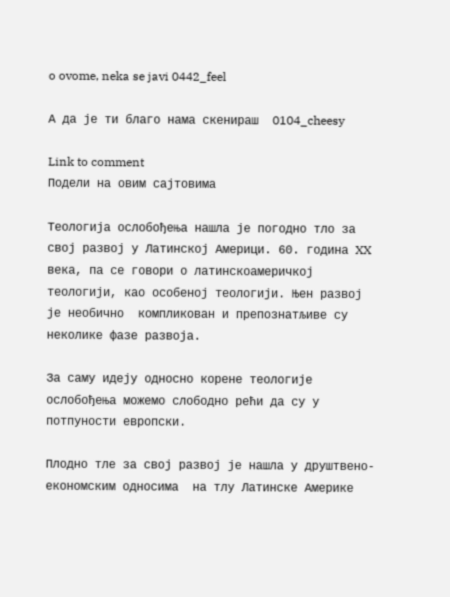o ovome, neka se javi 0442_feel

А да је ти благо нама скенираш  0104_cheesy

Link to comment
Подели на овим сајтовима

Теологија ослобођења нашла је погодно тло за свој развој у Латинској Америци. 60. година XX века, па се говори о латинскоамеричкој теологији, као особеној теологији. Њен развој је необично  компликован и препознатљиве су неколике фазе развоја.

За саму идеју односно корене теологије ослобођења можемо слободно рећи да су у потпуности европски.

Плодно тле за свој развој је нашла у друштвено-економским односима  на тлу Латинске Америке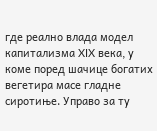где реално влада модел капитализма XIX века, у коме поред шачице богатих вегетира масе гладне сиротиње. Управо за ту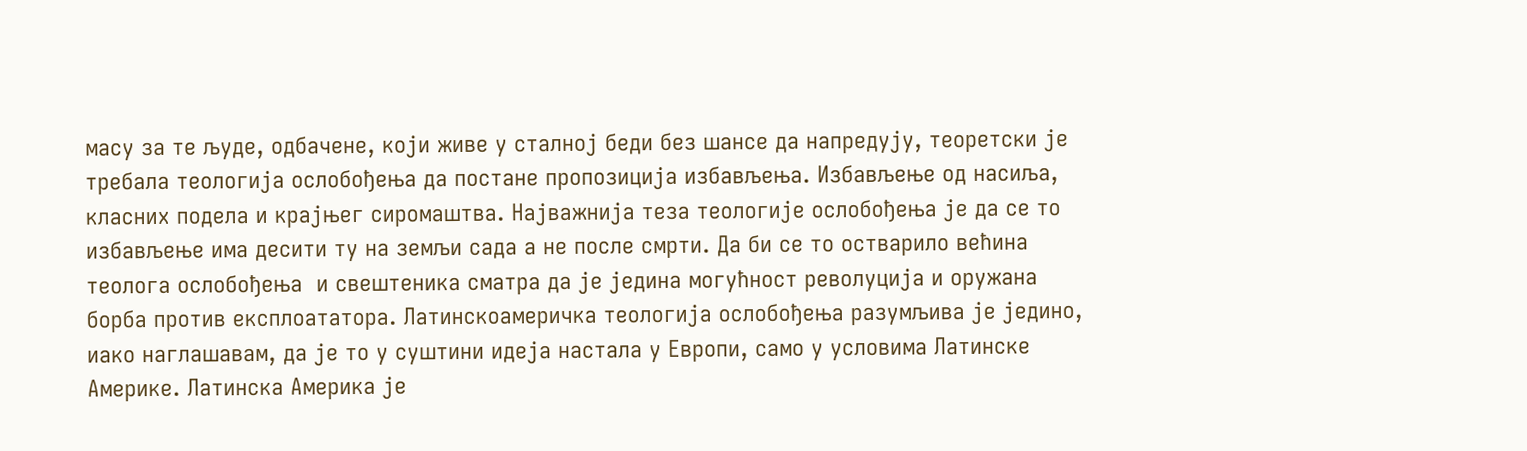масу за те људе, одбачене, који живе у сталној беди без шансе да напредују, теоретски је требала теологија ослобођења да постане пропозиција избављења. Избављење од насиља, класних подела и крајњег сиромаштва. Најважнија теза теологије ослобођења је да се то избављење има десити ту на земљи сада а не после смрти. Да би се то остварило већина теолога ослобођења  и свештеника сматра да је једина могућност револуција и оружана борба против експлоататора. Латинскоамеричка теологија ослобођења разумљива је једино, иако наглашавам, да је то у суштини идеја настала у Европи, само у условима Латинске Америке. Латинска Америка је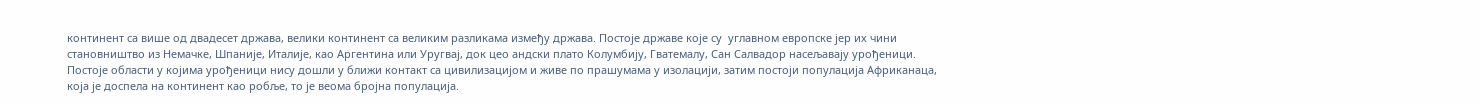континент са више од двадесет држава, велики континент са великим разликама између држава. Постоје државе које су  углавном европске јер их чини становништво из Немачке, Шпаније, Италије, као Аргентина или Уругвај, док цео андски плато Колумбију, Гватемалу, Сан Салвадор насељавају урођеници. Постоје области у којима урођеници нису дошли у ближи контакт са цивилизацијом и живе по прашумама у изолацији, затим постоји популација Африканаца, која је доспела на континент као робље, то је веома бројна популација.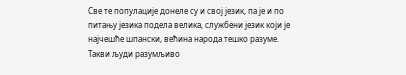Све те популације донеле су и свој језик, па је и по питању језика подела велика, службени језик који је најчешће шпански, већина народа тешко разуме. Такви људи разумљиво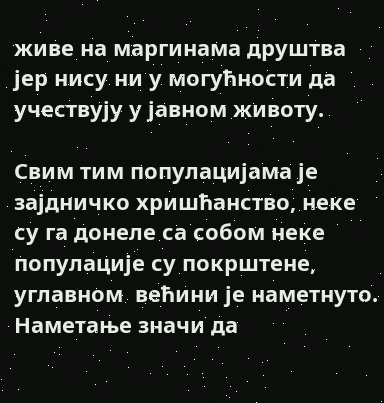живе на маргинама друштва јер нису ни у могућности да учествују у јавном животу.

Свим тим популацијама је зајдничко хришћанство, неке су га донеле са собом неке популације су покрштене, углавном  већини је наметнуто. Наметање значи да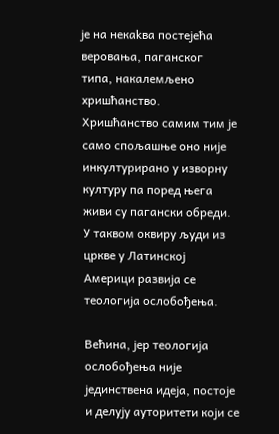је на некаkва постејећа веровања, паганског типа, накалемљено хришћанство. Хришћанство самим тим је само спољашње оно није инкултурирано у изворну културу па поред њега живи су пагански обреди. У таквом оквиру људи из цркве у Латинској Америци развија се теологија ослобођења.

Већина, јер теологија ослобођења није јединствена идеја, постоје и делују ауторитети који се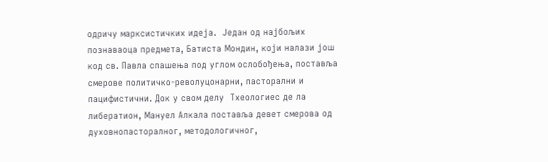одричу марксистичких идеја.  Један од најбољих познаваоца предмета, Батиста Мондин, који налази још код св. Павла спашења под углом ослобођења, поставља смерове политичко-револуцонарни, пасторални и пацифистични. Док у свом делу  Тхеологиес де ла либератион, Мануел Алкала поставља девет смерова од духовнопасторалног, методологичног,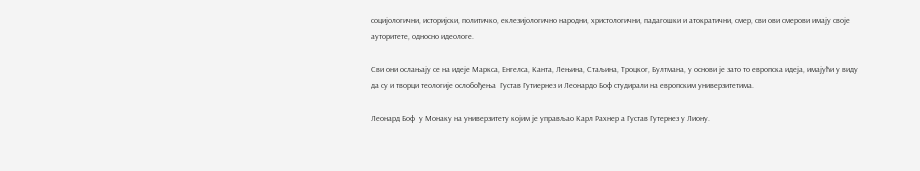социјологични, историјски, политичко, еклезијологично народни, христологични, падагошки и атократични, смер, сви ови смерови имају своје ауторитете, односно идеологе.

Сви они ослањају се на идеје Маркса, Енгелса, Канта, Лењина, Стаљина, Троцког, Бултмана, у основи је зато то европска идеја, имајући у виду да су и творци теологије ослобођења  Густав Гутиернез и Леонардо Боф студирали на европским универзитетима.

Леонард Боф  у Монаку на универзитету којим је управљао Карл Рахнер а Густав Гутернез у Лиону.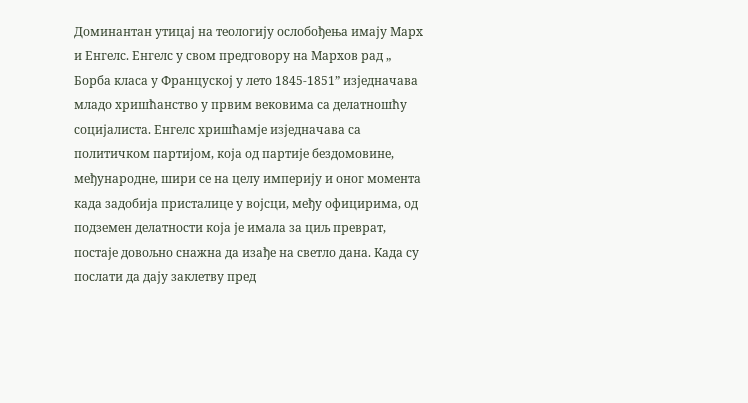Доминантан утицај на теологију ослобођења имају Марx и Енгелс. Енгелс у свом предговору на Марxов рад „ Борба класа у Француској у лето 1845-1851” изједначава младо хришћанство у првим вековима са делатношћу социјалиста. Енгелс хришћамје изједначава са политичком партијом, која од партије бездомовине, међународне, шири се на целу империју и оног момента када задобија присталице у војсци, међу официрима, од подземен делатности која је имала за циљ преврат, постаје довољно снажна да изађе на светло дана. Када су послати да дају заклетву пред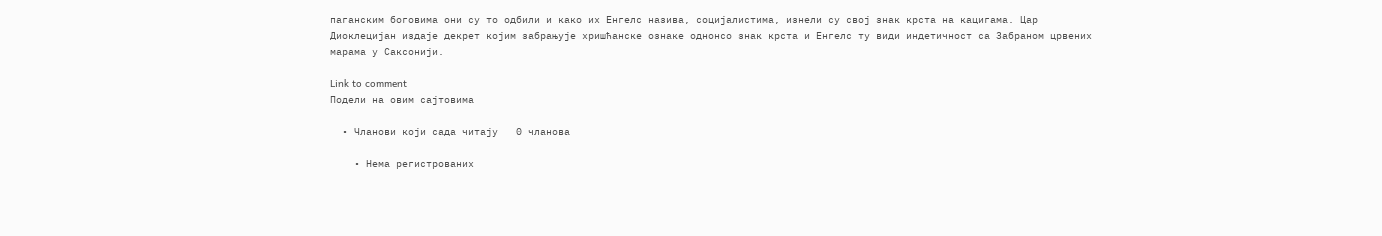паганским боговима они су то одбили и како их Енгелс назива, социјалистима, изнели су свој знак крста на кацигама. Цар Диоклецијан издаје декрет којим забрањује хришћанске ознаке однонсо знак крста и Енгелс ту види индетичност са Забраном црвених марама у Саксонији.

Link to comment
Подели на овим сајтовима

  • Чланови који сада читају   0 чланова

    • Нема регистрованих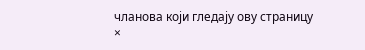чланова који гледају ову страницу
×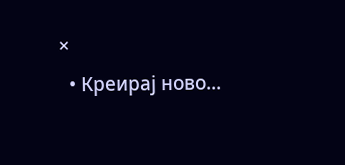×
  • Креирај ново...